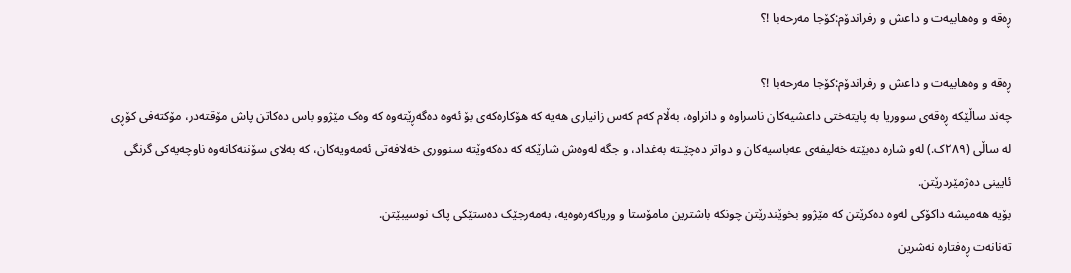ڕەقە و وەھابیەت و داعش و رفراندۆم:کۆجا مەرحەبا !؟

ڕەقە و وەھابیەت و داعش و رفراندۆم:کۆجا مەرحەبا !؟
چەند ساڵێکە ڕەقەی سووریا بە پایتەختی داعشیەکان ناسراوە و دانراوە، بەڵام کەم کەس زانیاری ھەیە کە ھۆکارەکەی بۆ ئەوە دەگەڕێتەوە کە وەک مێژوو باس دەکاتن پاش مۆقتەدر، مۆکتەفی کۆڕی لە ساڵی (٢٨٩ک.) لەو شارە دەبێتە خەلیفەی عەباسیەکان و دواتر دەچێـتە بەغداد، و جگە لەوەش شارێکە کە دەکەوێتە سنووری خەلافەتی ئەمەویەکان، کە بەلای سۆننەکانەوە ناوچەیەکی گرنگی ئایینی دەژمێردرێتن.
بۆیە ھەمیشە داکۆکی لەوە دەکرێتن کە مێژوو بخوێندرێتن چونکە باشترین مامۆستا و وریاکەرەوەیە، بەمەرجێک دەستێکی پاک نوسیبێتن.
تەنانەت ڕەفتارە نەشرین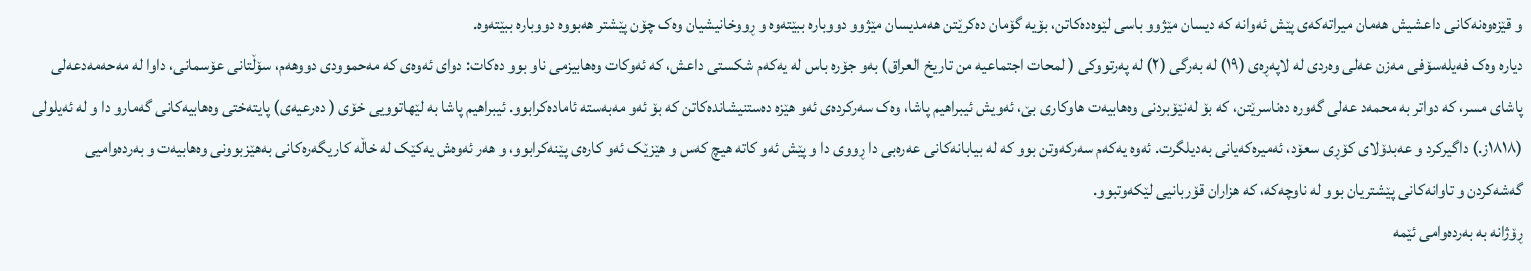و قێزەوەنەکانی داعشیش ھەمان میراتەکەی پێش ئەوانە کە دیسان مێژوو باسی لێوەدەکاتن، بۆیە گۆمان دەکرێتن ھەمدیسان مێژوو دووبارە ببێتەوە و ڕووخانیشیان وەک چۆن پێشتر ھەبووە دووبارە ببێتەوە.
دیارە وەک فەیلەسۆفی مەزن عەلی وەردی لە لاپەڕەی (١٩) لە بەرگی (٢) لە پەرتووکی ( لمحات اجتماعیە من تاریخ العراق) بەو جۆرە باس لە یەکەم شکستی داعش، کە ئەوکات وەھابیزمی ناو بوو دەکات: دوای ئەوەی کە مەحموودی دووھەم، سۆڵتانی عۆسمانی، داوا لە مەحەمەدعەلی پاشای مسر، کە دواتر بە محمەد عەلی گەورە دەناسرێتن، کە بۆ لەنێۆبردنی وەھابیەت ھاوکاری بێ، ئەویش ئیبراھیم پاشا، وەک سەرکردەی ئەو ھێزە دەستنیشاندەکاتن کە بۆ ئەو مەبەستە ئامادەکرابوو. ئیبراھیم پاشا بە لێھاتوویی خۆی ( دەرعیەی) پایتەختی وەھابیەکانی گەمارو دا و لە ئەیلولی (١٨١٨ز.) داگیرکرد و عەبدۆلای کۆڕی سعۆد، ئەمیرەکەیانی بەدیلگرت. ئەوە یەکەم سەرکەوتن بوو کە لە بیابانەکانی عەرەبی دا ڕووی دا و پێش ئەو کاتە ھیچ کەس و ھێزێک ئەو کارەی پێنەکرابوو، و ھەر ئەوەش یەکێک لە خاڵە کاریگەرەکانی بەھێزبوونی وەھابیەت و بەردەوامیی گەشەکردن و تاوانەکانی پێشتریان بوو لە ناوچەکە، کە ھزاران قۆربانیی لێکەوتبوو.
ڕۆژانە بە بەردەوامی ئێمە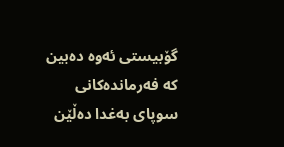گۆبیستی ئەوە دەبین کە فەرماندەکانی سوپای بەغدا دەڵێن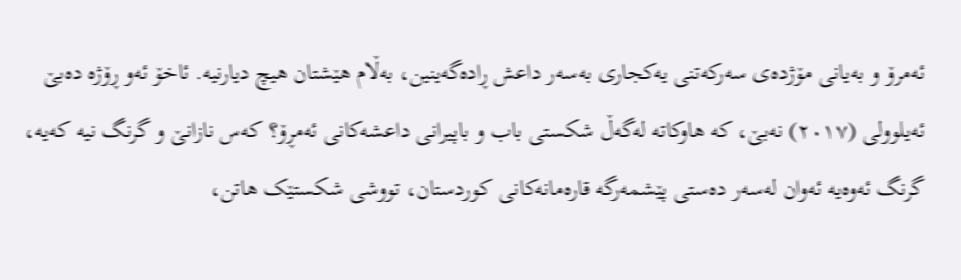ئەمرۆ و بەیانی مۆژدەی سەرکەتنی یەکجاری بەسەر داعش ڕادەگەینین، بەڵام ھێشتان ھیچ دیارنیە. ئاخۆ ئەو ڕۆژە دەبێ ئەیلوولی (٢٠١٧) نەبێ، کە ھاوکاتە لەگەڵ شکستی باب و باپیرانی داعشەکانی ئەمڕۆ؟ کەس نازانێ و گرنگ نیە کەیە، گرنگ ئەوەیە ئەوان لەسەر دەستی پێشمەرگە قارەمانەکانی کوردستان، تووشی شکستێک ھاتن،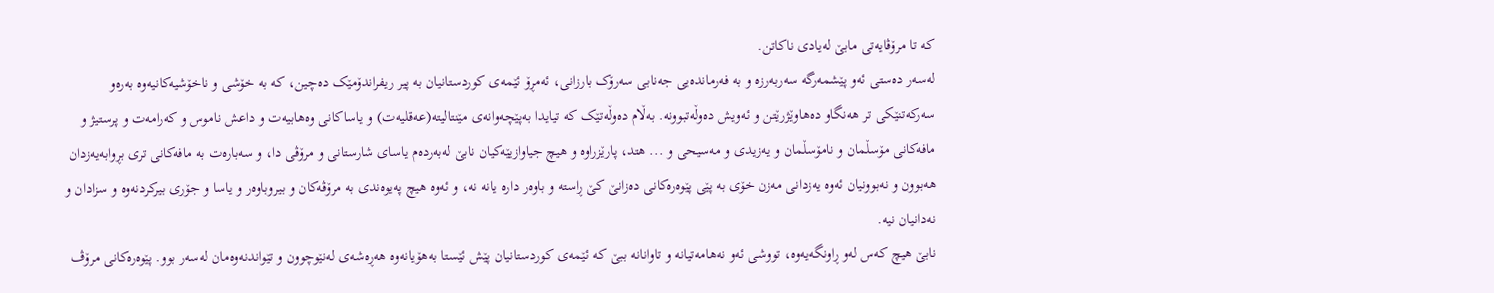کە تا مرۆڤایەتی مابێ لەیادی ناکاتن.
لەسەر دەستی ئەو پێشمەرگە سەربەرزە و بە فەرماندەیی جەنابی سەرۆک بارزانی، ئەمڕۆ ئێمەی کوردستانیان بە پیر ریفراندۆمێک دەچین، کە بە خۆشی و ناخۆشیەکانیەوە بەرەو سەرکەتنێکی تر ھەنگاو دەھاوێژرێتن و ئەویش دەوڵەتبوونە. بەڵام دەوڵەتێک کە تیایدا بەپێچەوانەی مێنتالیتە(عەقلیەت) و یاساکانی وەھابیەت و داعش ناموس و کەرامەت و پرستیژ و مافەکانی مۆسڵمان و نامۆسڵمان و یەزیدی و مەسیحی و ... ھتد، پارێزراوە و ھیچ جیاوازیێەکیان نابێ لەبەردەم یاسای شارستانی و مرۆڤی دا، و سەبارەت بە مافەکانی تری بڕوابەیەزدان ھەبوون و نەبوونیان ئەوە یەزدانی مەزن خۆی بە پێی پێوەرەکانی دەزانێ کێ ڕاستە و باوەر دارە یانە نە، و ئەوە ھیچ پەیوەندی بە مرۆڤەکان و بیروباوەر و یاسا و جۆری بیرکردنەوە و سزادان و نەدانیان نیە.
نابێ ھیچ کەس لەو ڕاونگەیەوە، تووشی ئەو نەھامەتیانە و تاوانانە ببێ کە ئێمەی کوردستانیان پێش ئێستا بەھۆیانەوە ھەڕەشەی لەنێوچوون و تێواندنەوەمان لەسەر بوو. پێوەرەکانی مرۆڤ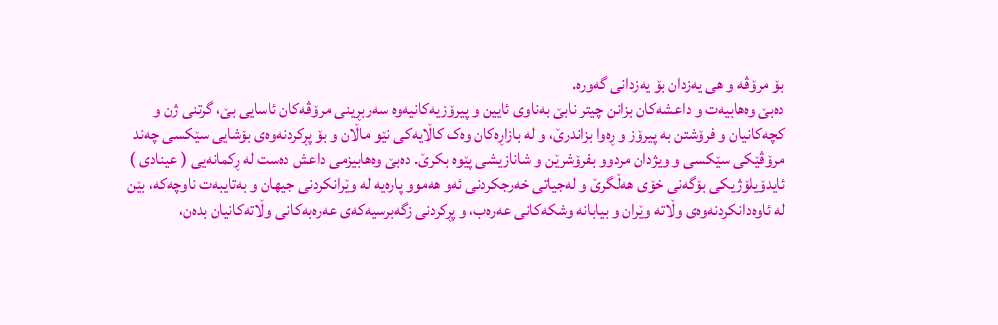بۆ مرۆڤە و ھی یەزدان بۆ یەزدانی گەورە.
دەبێ وەھابیەت و داعشەکان بزانن چیتر نابێ بەناوی ئایین و پیرۆزیەکانیەوە سەربڕینی مرۆڤەکان ئاسایی بێ، گرتنی ژن و کچەکانیان و فرۆشتن بە پیرۆز و ڕەوا بزاندرێ، و لە بازاڕەکان وەک کاڵایەکی نێو ماڵان و بۆ پڕکردنەوەی بۆشایی سێکسی چەند مرۆڤێکی سێکسی و ویژدان مردوو بفرۆشرێن و شانازیشی پێوە بکرێ. دەبێ وەھابیزمی داعش دەست لە ڕکمانەیی ( عینادی ) ئایدۆیلۆژیکی بۆگەنی خۆی ھەڵگرێ و لەجیاتی خەرجکردنی ئەو ھەموو پارەیە لە وێرانکردنی جیھان و بەتایبەت ناوچەکە، بێن لە ئاوەدانکردنەوەی وڵاتە وێران و بیابانە وشکەکانی عەرەب، و پڕکردنی زگەبرسیەکەی عەرەبەکانی وڵاتەکانیان بدەن،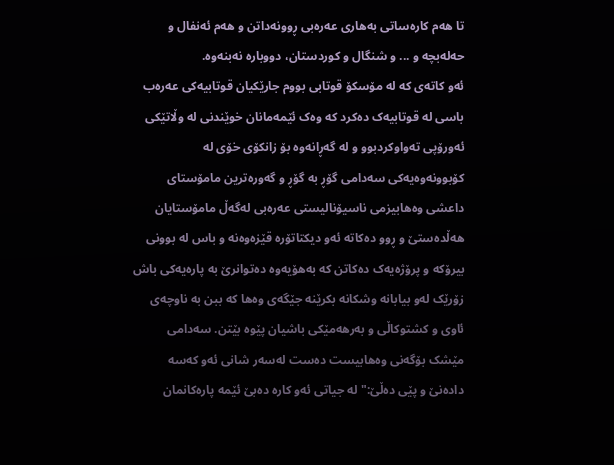تا ھەم کارەساتی بەھاری عەرەبی ڕوونەداتن و ھەم ئەنفال و حەلەبچە و ... و شنگال و کوردستان، دووبارە نەبنەوە.
ئەو کاتەی کە لە مۆسکۆ قوتابی بووم جارێکیان قوتابیەکی عەرەب باسی لە قوتابیەک دەکرد کە وەک ئێمەمانان خوێندنی لە وڵاتێکی ئەورۆپی تەواوکردبوو و لە گەڕانەوە بۆ زانکۆی خۆی لە کۆبوونەوەیەکی سەدامی گۆڕ بە گۆڕ و گەورەترین مامۆستای داعشی وەھابیزمی ناسیۆنالیستی عەرەبی لەگەڵ مامۆستایان ھەڵدەستێ و ڕوو دەکاتە ئەو دیکتاتۆرە قێزەوەنە و باس لە بوونی بیرۆکە و پرۆژەیەک دەکاتن کە بەھۆیەوە دەتوانرێ بە پارەیەکی باش زۆرێک لەو بیابانە وشکانە بکرێنە جێگەی وەھا کە ببن بە ناوچەی ئاوی و کشتوکاڵی و بەرھەمێکی باشیان پێوە بێتن. سەدامی مێشک بۆگەنی وەھابیست دەست لەسەر شانی ئەو کەسە دادەنێ و پێی دەڵێ:" لە جیاتی ئەو کارە دەبێ ئێمە پارەکانمان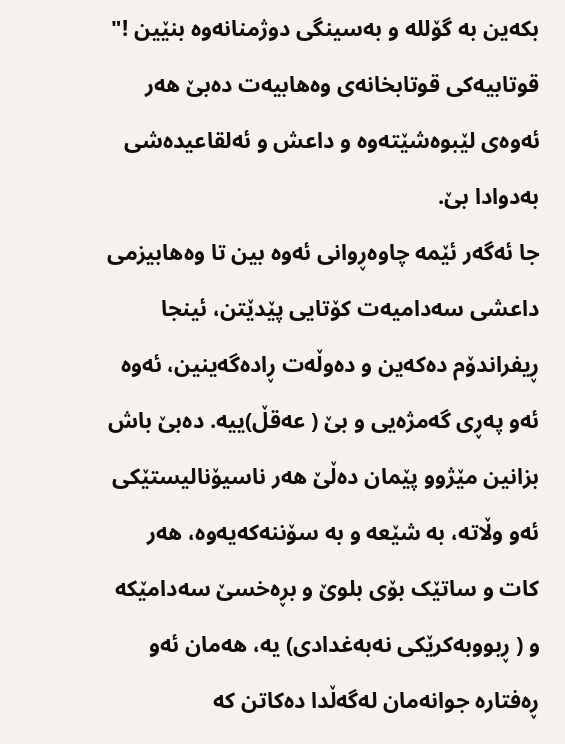بکەین بە گۆللە و بەسینگی دوژمنانەوە بنێین !" قوتابیەکی قوتابخانەی وەھابیەت دەبێ ھەر ئەوەی لێبوەشێتەوە و داعش و ئەلقاعیدەشی بەدوادا بێ.
جا ئەگەر ئێمە چاوەڕوانی ئەوە بین تا وەھابیزمی داعشی سەدامیەت کۆتایی پێدێتن، ئینجا ڕیفراندۆم دەکەین و دەوڵەت ڕادەگەینین، ئەوە ئەو پەڕی گەمژەیی و بێ ( عەقڵ)ییە. دەبێ باش بزانین مێژوو پێمان دەڵێ ھەر ناسیۆنالیستێکی ئەو وڵاتە، بە شێعە و بە سۆننەکەیەوە، ھەر کات و ساتێک بۆی بلوێ و بڕەخسێ سەدامێکە و ( ڕبووبەکرێکی نەبەغدادی) یە، ھەمان ئەو ڕەفتارە جوانەمان لەگەڵدا دەکاتن کە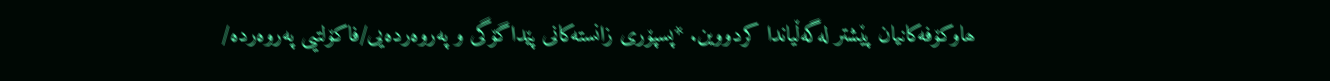ھاوکۆفەکانیان پێشتر لەگەڵیاندا کردووین. *پسپۆری زانستەکانی پێداگۆگی و پەروەردەیی/فاکۆلتیی پەروەردە/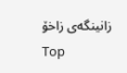زانینگەی زاخۆ
Top